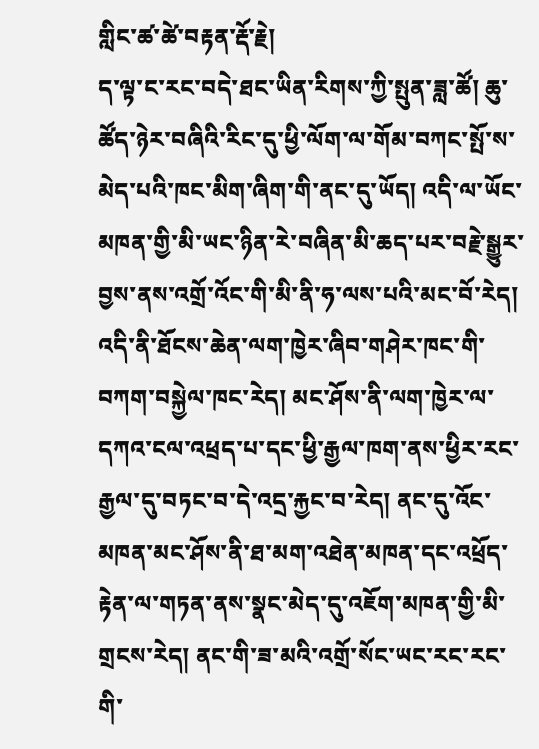གླིང་ཚ་ཚེ་བརྟན་རྡོ་རྗེ།
ད་ལྟ་ང་རང་བདེ་ཐང་ཡིན་རིགས་ཀྱི་སྤུན་ཟླ་ཚོ། ཆུ་ཚོད་ཉེར་བཞིའི་རིང་དུ་ཕྱི་ལོག་ལ་གོམ་བཀང་སྤོ་ས་མེད་པའི་ཁང་མིག་ཞིག་གི་ནང་དུ་ཡོད། འདི་ལ་ཡོང་མཁན་གྱི་མི་ཡང་ཉིན་རེ་བཞིན་མི་ཆད་པར་བརྗེ་སྒྱུར་བྱས་ནས་འགྲོ་འོང་གི་མི་ནི་ཧ་ལས་པའི་མང་བོ་རེད། འདི་ནི་ཐོངས་ཆེན་ལག་ཁྱེར་ཞིབ་གཤེར་ཁང་གི་བཀག་བསྐྱེལ་ཁང་རེད། མང་ཤོས་ནི་ལག་ཁྱེར་ལ་དཀའ་ངལ་འཕྲད་པ་དང་ཕྱི་རྒྱལ་ཁག་ནས་ཕྱིར་རང་རྒྱལ་དུ་བཏང་བ་དེ་འདྲ་རྐྱང་བ་རེད། ནང་དུ་འོང་མཁན་མང་ཤོས་ནི་ཐ་མག་འཐེན་མཁན་དང་འཕྲོད་རྟེན་ལ་གཏན་ནས་སྣང་མེད་དུ་འཇོག་མཁན་གྱི་མི་གྲངས་རེད། ནང་གི་ཟ་མའི་འགྲོ་སོང་ཡང་རང་རང་གི་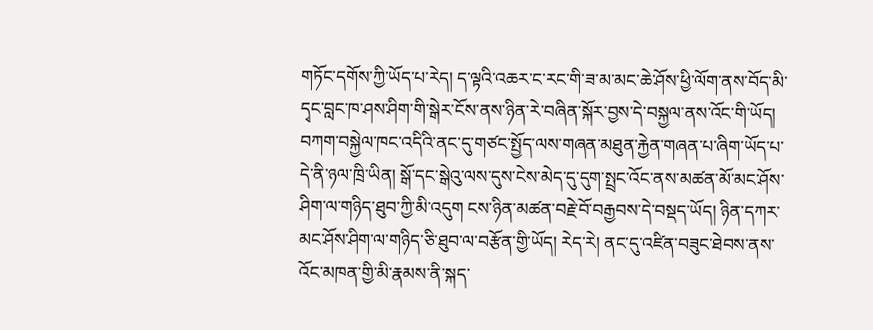གཏོང་དགོས་ཀྱི་ཡོད་པ་རེད། ད་ལྟའི་འཆར་ང་རང་གི་ཟ་མ་མང་ཆེ་ཤོས་ཕྱི་ལོག་ནས་བོད་མི་དྭང་བླང་ཁ་ཤས་ཤིག་གི་སྒེར་ངོས་ནས་ཉིན་རེ་བཞིན་སྐོར་བྱས་དེ་བསྐྱལ་ནས་འོང་གི་ཡོད།
བཀག་བསྐྱེལ་ཁང་འདིའི་ནང་དུ་གཙང་སྤྱོད་ལས་གཞན་མཐུན་རྐྱེན་གཞན་པ་ཞིག་ཡོད་པ་དེ་ནི་ཉལ་ཁྲི་ཡིན། སྒོ་དང་སྒེའུ་ལས་དུས་ངེས་མེད་དུ་དུག་སྤྲང་འོང་ནས་མཚན་མོ་མང་ཤོས་ཤིག་ལ་གཉིད་ཐུབ་ཀྱི་མི་འདུག ངས་ཉིན་མཚན་བརྗེ་བོ་བརྒྱབས་དེ་བསྡད་ཡོད། ཉིན་དཀར་མང་ཤོས་ཤིག་ལ་གཉིད་ཅི་ཐུབ་ལ་བརྩོན་གྱི་ཡོད། རེད་རེ། ནང་དུ་འཛིན་བཟུང་ཐེབས་ནས་འོང་མཁན་གྱི་མི་རྣམས་ནི་སྐད་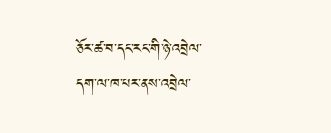ཅོར་ཚ་བ་དང་རང་གི་ཉེ་འབྲེལ་དག་ལ་ཁ་པར་ནས་འབྲེལ་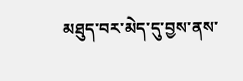མཐུད་བར་མེད་དུ་བྱས་ནས་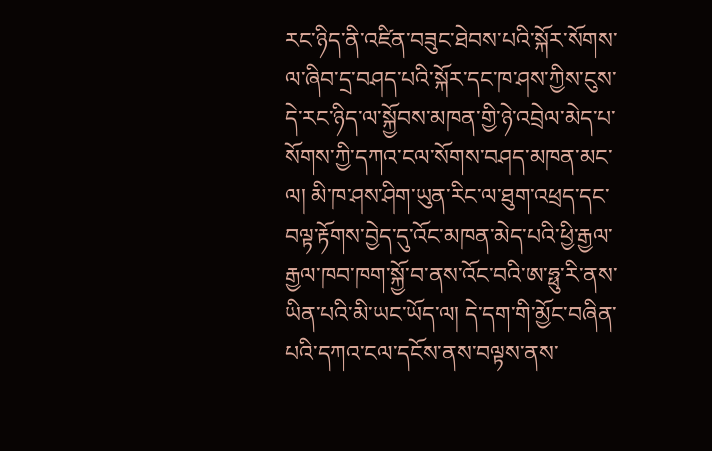རང་ཉིད་ནི་འཛིན་བཟུང་ཐེབས་པའི་སྐོར་སོགས་ལ་ཞིབ་དྲ་བཤད་པའི་སྐོར་དང་ཁ་ཤས་ཀྱིས་ངུས་དེ་རང་ཉིད་ལ་སྐྱོབས་མཁན་གྱི་ཉེ་འབྲེལ་མེད་པ་སོགས་ཀྱི་དཀའ་ངལ་སོགས་བཤད་མཁན་མང་ལ། མི་ཁ་ཤས་ཤིག་ཡུན་རིང་ལ་ཐུག་འཕྲད་དང་བལྟ་རྟོགས་བྱེད་དུ་འོང་མཁན་མེད་པའི་ཕྱི་རྒྱལ་རྒྱལ་ཁབ་ཁག་སྐྱོ་བ་ནས་འོང་བའི་ཨ་ཧྥུ་རི་ནས་ཡིན་པའི་མི་ཡང་ཡོད་ལ། དེ་དག་གི་མྱོང་བཞིན་པའི་དཀའ་ངལ་དངོས་ནས་བལྟས་ནས་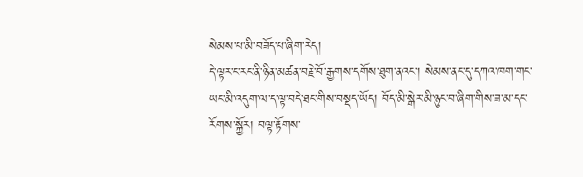སེམས་པ་མི་བཟོད་པ་ཞིག་རེད།
དེ་ལྟར་ང་རང་ནི་ཉིན་མཚན་བརྗེ་བོ་རྒྱགས་དགོས་ཐུག་ནའང་། སེམས་ནང་དུ་དཀའ་ཁག་གང་ཡང་མི་འདུག་ལ་ད་ལྟ་བདེ་ཐང་གིས་བསྡད་ཡོད། བོད་མི་སྒེར་མི་ཉུང་བ་ཞིག་གིས་ཟ་མ་དང་རོགས་སྐྱོར། བལྟ་རྟོགས་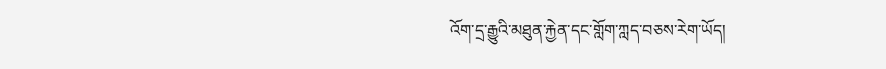འོག་དྲ་རྒྱུའི་མཐུན་རྐྱེན་དང་གློག་ཀླད་བཅས་རེག་ཡོད།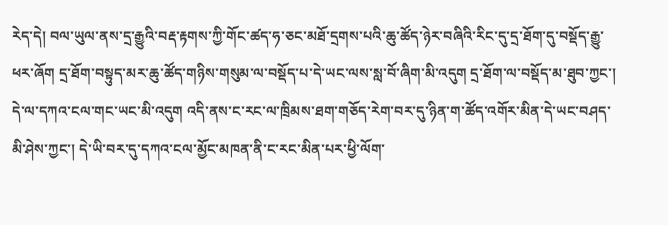རེད་དེ། བལ་ཡུལ་ནས་དྲ་རྒྱུའི་བརྡ་རྟགས་ཀྱི་གོང་ཚད་ཧ་ཅང་མཐོ་དྲགས་པའི་ཆུ་ཚོད་ཉེར་བཞིའི་རིང་དུ་དྲ་ཐོག་དུ་བསྡོད་རྒྱུ་ཕར་ཞོག དྲ་ཐོག་བསྟུད་མར་ཆུ་ཚོད་གཉིས་གསུམ་ལ་བསྡོད་པ་དེ་ཡང་ལས་སླ་བོ་ཞིག་མི་འདུག དྲ་ཐོག་ལ་བསྡོད་མ་ཐུབ་ཀྱང་། དེ་ལ་དཀའ་ངལ་གང་ཡང་མི་འདུག འདི་ནས་ང་རང་ལ་ཁྲིམས་ཐག་གཅོད་རེག་བར་དུ་ཉིན་ག་ཚོད་འགོར་མིན་དེ་ཡང་བཤད་མི་ཤེས་ཀྱང་། དེ་ཡི་བར་དུ་དཀའ་ངལ་མྱོང་མཁན་ནི་ང་རང་མིན་པར་ཕྱི་ལོག་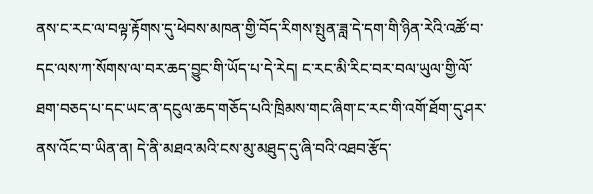ནས་ང་རང་ལ་བལྟ་རྟོགས་དུ་ཕེབས་མཁན་གྱི་བོད་རིགས་སྤུན་ཟླ་དེ་དག་གི་ཉིན་རེའི་འཚོ་བ་དང་ལས་ཀ་སོགས་ལ་བར་ཆད་བྱུང་གི་ཡོད་པ་དེ་རེད། ང་རང་མི་རིང་བར་བལ་ཡུལ་གྱི་ལོ་ཐག་བཅད་པ་དང་ཡང་ན་དངུལ་ཆད་གཅོད་པའི་ཁྲིམས་གང་ཞིག་ང་རང་གི་འགོ་ཐོག་དུ་ཤར་ནས་འོང་བ་ཡིན་ན། དེ་ནི་མཐའ་མའི་ངས་མུ་མཐུད་དུ་ཞི་བའི་འཐབ་རྩོད་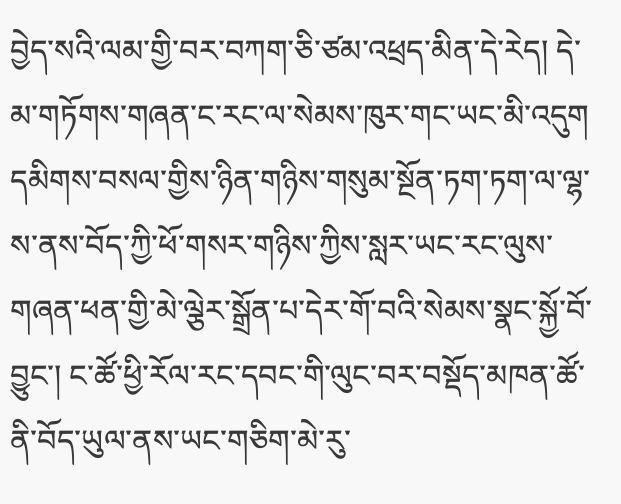བྱེད་སའི་ལམ་གྱི་བར་བཀག་ཅི་ཙམ་འཕྲད་མིན་དེ་རེད། དེ་མ་གཏོགས་གཞན་ང་རང་ལ་སེམས་ཁུར་གང་ཡང་མི་འདུག
དམིགས་བསལ་གྱིས་ཉིན་གཉིས་གསུམ་སྔོན་ཏག་ཏག་ལ་ལྷ་ས་ནས་བོད་ཀྱི་ཕོ་གསར་གཉིས་ཀྱིས་སླར་ཡང་རང་ལུས་གཞན་ཕན་གྱི་མེ་ལྕེར་སྒྲོན་པ་དེར་གོ་བའི་སེམས་སྣང་སྐྱོ་བོ་བྱུང་། ང་ཚོ་ཕྱི་རོལ་རང་དབང་གི་ལུང་བར་བསྡོད་མཁན་ཚོ་ནི་བོད་ཡུལ་ནས་ཡང་གཅིག་མེ་རུ་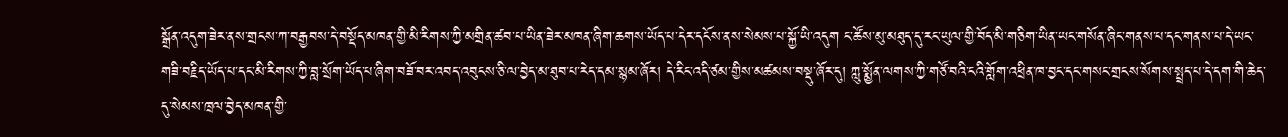སྒྲོན་འདུག་ཟེར་ནས་གྲངས་ཀ་བརྒྱབས་དེ་བསྡོད་མཁན་གྱི་མི་རིགས་ཀྱི་མགྲིན་ཚབ་པ་ཡིན་ཟེར་མཁན་ཞིག་ཆགས་ཡོད་པ་དེར་དངོས་ནས་སེམས་པ་སྐྱོ་ཡི་འདུག ང་ཚོས་མུ་མཐུད་དུ་རང་ཡུལ་གྱི་བོད་མི་གཅིག་ཡིན་ཡང་གསོན་ཞིང་གནས་པ་དང་གནས་པ་དེ་ཡང་གཟི་བརྗིད་ཡོད་པ་དང་མི་རིགས་ཀྱི་བླ་སྲོག་ཡོད་པ་ཞིག་བཟོ་བར་འབད་འབུངས་ཅི་ལ་བྱེད་མ་ཐུབ་པ་རེད་དམ་སྙམ་ཞོར། དེ་རིང་འདི་ཙམ་གྱིས་མཚམས་བསྡུ་ཞོར་དུ། ཀླུ་སྨྱོན་ལགས་ཀྱི་གཙོ་བའི་ངའི་གློག་འཕྲིན་ཁ་བྱང་དང་གསང་གྲངས་སོགས་སྤྲད་པ་དེ་དག་གི་ཆེད་དུ་སེམས་ཁྲལ་བྱེད་མཁན་གྱི་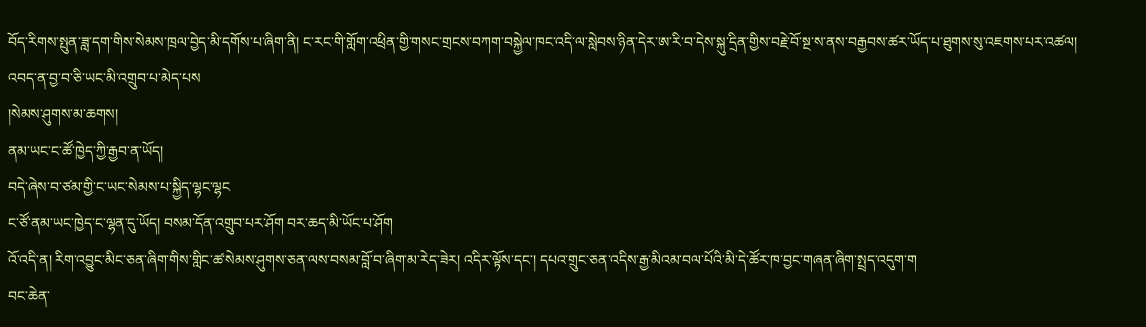བོད་རིགས་སྤུན་ཟླ་དག་གིས་སེམས་ཁྲལ་བྱེད་མི་དགོས་པ་ཞིག་ནི། ང་རང་གི་གློག་འཕྲིན་གྱི་གསང་གྲངས་བཀག་བསྐྱེལ་ཁང་འདི་ལ་སླེབས་ཉིན་དེར་ཨ་རི་བ་དེས་སྐུ་དྲིན་གྱིས་བརྗེ་བོ་སྔ་ས་ནས་བརྒྱབས་ཚར་ཡོད་པ་ཐུགས་སུ་འཇགས་པར་འཚལ།
འབད་ན་བྱ་བ་ཅི་ཡང་མི་འགྲུབ་པ་མེད་པས
།སེམས་ཤུགས་མ་ཆགས།
ནམ་ཡང་ང་ཚོ་ཁྱེད་ཀྱི་རྒྱབ་ན་ཡོད།
བདེ་ཞེས་བ་ཙམ་གྱི་ང་ཡང་སེམས་པ་སྐྱིད་ལྷང་ལྷང
ང་ཙོ་ནམ་ཡང་ཁྱེད་ང་ལྷན་དུ་ཡོད། བསམ་དོན་འགྲུབ་པར་ཤོག བར་ཆད་མི་ཡོང་པ་ཤོག
འོ་འདི་ན། རིག་འབྱུང་མིང་ཅན་ཞིག་གིས་གླིང་ཚ་སེམས་ཤུགས་ཅན་ལས་བསམ་བློ་བ་ཞིག་མ་རེད་ཟེར། འདིར་ལྟོས་དང་། དཔའ་གྲུང་ཅན་འདིས་རྒྱ་མིའམ་བལ་པོའི་མི་དེ་ཚོར་ཁ་བྱང་གཞན་ཞིག་སྤྲད་འདུག་ག
བང་ཆེན་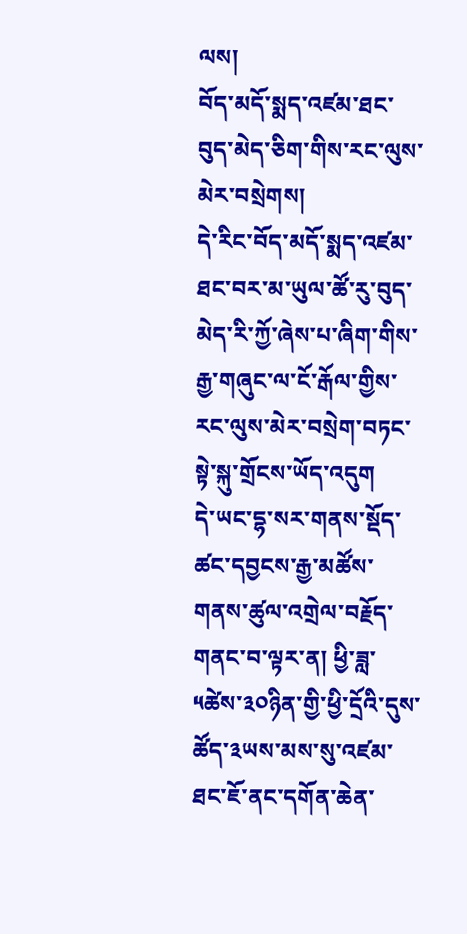ལས།
བོད་མདོ་སྨད་འཛམ་ཐང་བུད་མེད་ཅིག་གིས་རང་ལུས་མེར་བསྲེགས།
དེ་རིང་བོད་མདོ་སྨད་འཛམ་ཐང་བར་མ་ཡུལ་ཚོ་རུ་བུད་མེད་རི་ཀྱོ་ཞེས་པ་ཞིག་གིས་རྒྱ་གཞུང་ལ་ངོ་རྒོལ་གྱིས་རང་ལུས་མེར་བསྲེག་བཏང་སྟེ་སྐུ་གྲོངས་ཡོད་འདུག
དེ་ཡང་དྷ་སར་གནས་སྡོད་ཚང་དབྱངས་རྒྱ་མཚོས་གནས་ཚུལ་འགྲེལ་བརྗོད་གནང་བ་ལྟར་ན། ཕྱི་ཟླ་༥ཚེས་༣༠ཉིན་གྱི་ཕྱི་དྲོའི་དུས་ཚོད་༣ཡས་མས་སུ་འཛམ་ཐང་ཇོ་ནང་དགོན་ཆེན་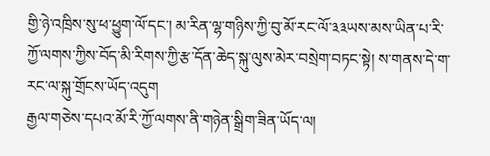གྱི་ཉེ་འཁྲིས་སུ་ཕ་ཕྱུག་ལོ་དང་། མ་རིན་ལྷ་གཉིས་ཀྱི་བུ་མོ་རང་ལོ་༣༣ཡས་མས་ཡིན་པ་རི་ཀྱོ་ལགས་ཀྱིས་བོད་མི་རིགས་ཀྱི་རྩ་དོན་ཆེད་སྐུ་ལུས་མེར་བསྲེག་བཏང་སྟེ། ས་གནས་དེ་ག་རང་ལ་སྐུ་གྲོངས་ཡོད་འདུག
རྒྱལ་གཅེས་དཔའ་མོ་རི་ཀྱོ་ལགས་ནི་གཉེན་སྒྲིག་ཟིན་ཡོད་ལ།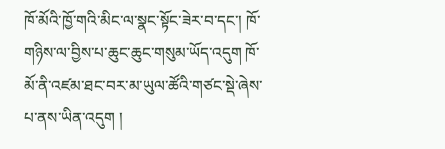ཁོ་མོའི་ཁྱོ་གའི་མིང་ལ་སྣང་སྟོང་ཟེར་བ་དང་། ཁོ་གཉིས་ལ་བྱིས་པ་ཆུང་ཆུང་གསུམ་ཡོད་འདུག ཁོ་མོ་ནི་འཛམ་ཐང་བར་མ་ཡུལ་ཚོའི་གཙང་སྡེ་ཞེས་པ་ནས་ཡིན་འདུག །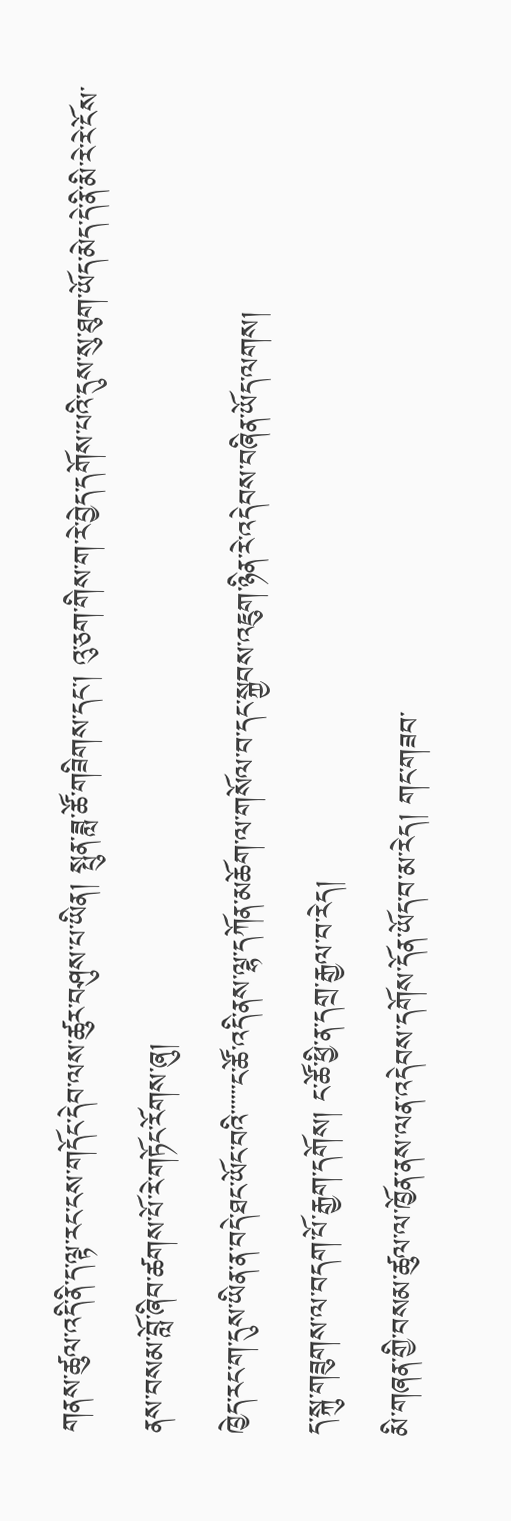གནས་ཚུལ་འདི་ནི་ད་ལྟ་རང་ངས་གདོང་དེབ་ལས་ཚུར་བཤུས་པ་ཡིན། སྤུན་ཟླ་ཚོ་གཟིགས་དང་། འུ་ཅག་གིས་ག་རེ་བྱེད་དགོས་པའི་དུས་སུ་ཐུག་ཡོད་མེད་དེ་ནི་མི་རེ་རེ་ངོས་ནས་བསམ་བློ་ཞིབ་ཚགས་པོ་རེ་གཏོང་རོགས་ཞུ།
ཁྱེད་རང་ག་དུས་ཡིན་ན་བདེ་ཐང་ཡོང་བའི་་་་་་ང་ཚོ་འདི་ནས་ལྷ་དཀོན་མཆོག་ལ་གསོལ་བ་དང་སྐྱབས་འཇུག་ཉིན་རེ་འདེབས་བཞིན་ཡོད་ལགས།
ད་སྐུ་གཟུགས་ལ་བདག་པོ་རྒྱག་དགོས། ང་ཚོ་ཕྱི་ན་དགྲ་རྒྱལ་བ་རེད།
མི་གཞན་གྱི་བསམ་ཚུལ་ལ་ཁྱོན་ནས་ལན་འདེབས་དགོས་དོན་ཡོད་བ་མ་རེད། གང་གཟབ་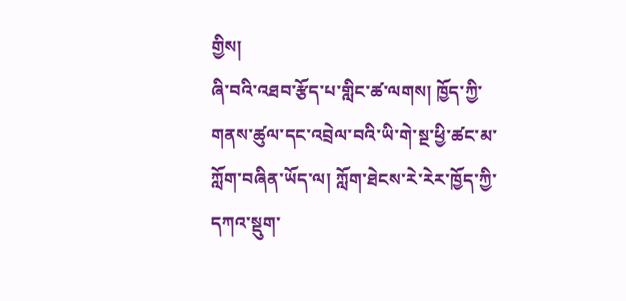གྱིས།
ཞི་བའི་འཐབ་རྩོད་པ་གླིང་ཚ་ལགས། ཁྱོད་ཀྱི་གནས་ཚུལ་དང་འབྲེལ་བའི་ཡི་གེ་སྔ་ཕྱི་ཚང་མ་ཀློག་བཞིན་ཡོད་ལ། ཀློག་ཐེངས་རེ་རེར་ཁྱོད་ཀྱི་དཀའ་སྡུག་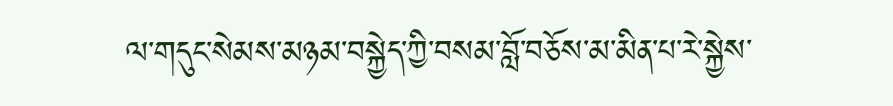ལ་གདུང་སེམས་མཉམ་བསྐྱེད་ཀྱི་བསམ་བློ་བཅོས་མ་མིན་པ་རེ་སྐྱེས་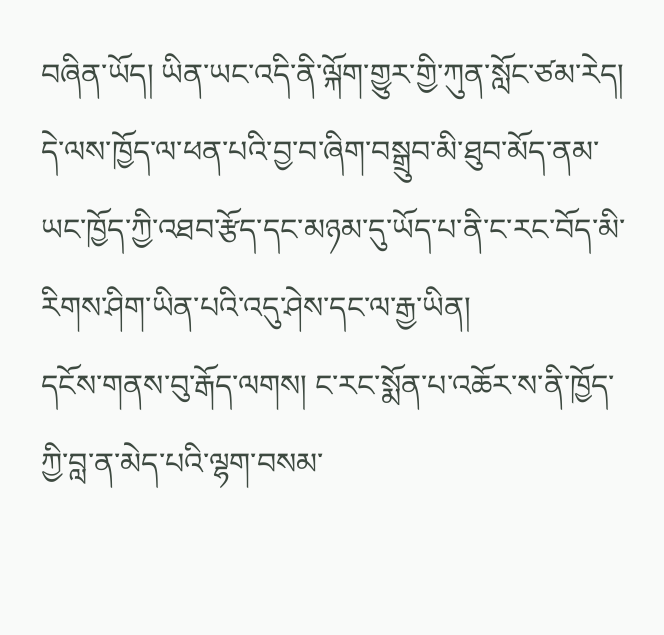བཞིན་ཡོད། ཡིན་ཡང་འདི་ནི་ལྐོག་གྱུར་གྱི་ཀུན་སློང་ཙམ་རེད། དེ་ལས་ཁྱོད་ལ་ཕན་པའི་བྱ་བ་ཞིག་བསྒྲུབ་མི་ཐུབ་མོད་ནམ་ཡང་ཁྱོད་ཀྱི་འཐབ་རྩོད་དང་མཉམ་དུ་ཡོད་པ་ནི་ང་རང་བོད་མི་རིགས་ཤིག་ཡིན་པའི་འདུ་ཤེས་དང་ལ་རྒྱ་ཡིན།
དངོས་གནས་བུ་རྒོད་ལགས། ང་རང་སྨོན་པ་འཆོར་ས་ནི་ཁྱོད་ཀྱི་བླ་ན་མེད་པའི་ལྷག་བསམ་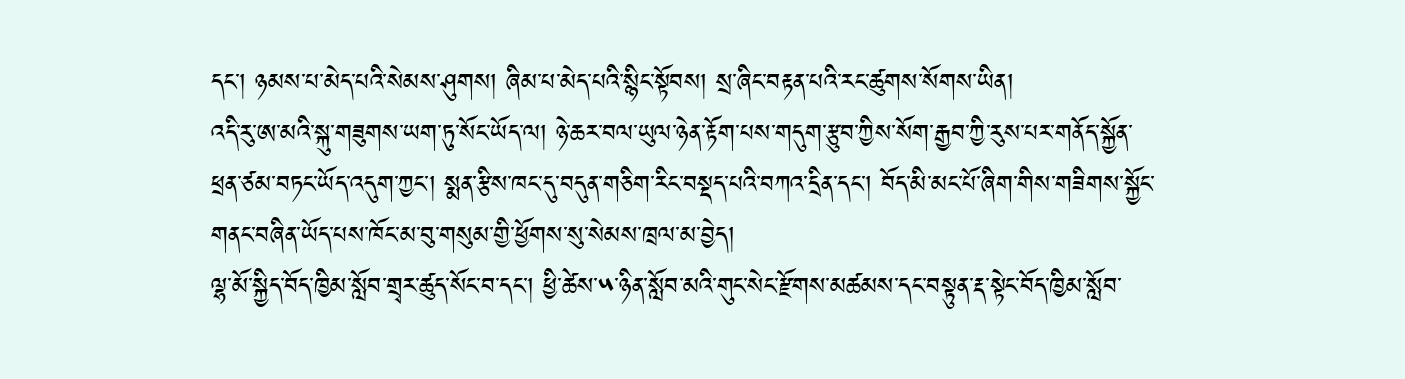དང་། ཉམས་པ་མེད་པའི་སེམས་ཤུགས། ཞིམ་པ་མེད་པའི་སྙིང་སྟོབས། སྲ་ཞིང་བརྟན་པའི་རང་ཚུགས་སོགས་ཡིན།
འདི་རུ་ཨ་མའི་སྐུ་གཟུགས་ཡག་ཏུ་སོང་ཡོད་ལ། ཉེ་ཆར་བལ་ཡུལ་ཉེན་རྟོག་པས་གདུག་རྩུབ་ཀྱིས་སོག་རྒྱབ་ཀྱི་རུས་པར་གནོད་སྐྱོན་ཕྲན་ཙམ་བཏང་ཡོད་འདུག་ཀྱང་། སྨན་རྩིས་ཁང་དུ་བདུན་གཅིག་རིང་བསྡད་པའི་བཀའ་དྲིན་དང་། བོད་མི་མང་པོ་ཞིག་གིས་གཟིགས་སྐྱོང་གནང་བཞིན་ཡོད་པས་ཁོང་མ་བུ་གསུམ་གྱི་ཕྱོགས་སུ་སེམས་ཁྲལ་མ་བྱེད།
ལྷ་མོ་སྐྱིད་བོད་ཁྱིམ་སློབ་གྲྭར་ཚུད་སོང་བ་དང་། ཕྱི་ཚེས་༥་ཉིན་སློབ་མའི་གུང་སེང་རྫོགས་མཚམས་དང་བསྟུན་རྡ་སྟེང་བོད་ཁྱིམ་སློབ་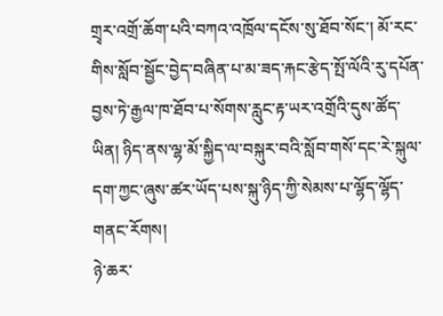གྲྭར་འགྲོ་ཆོག་པའི་བཀའ་འཁྲོལ་དངོས་སུ་ཐོབ་སོང་། མོ་རང་གིས་སློབ་སྦྱོང་བྱེད་བཞིན་པ་མ་ཟད་རྐང་རྩེད་སྤོ་ལོའི་རུ་དཔོན་བྱས་ཏེ་རྒྱལ་ཁ་ཐོབ་པ་སོགས་རླུང་རྟ་ཡར་འགྲོའི་དུས་ཚོད་ཡིན། ཉིད་ནས་ལྷ་མོ་སྐྱིད་ལ་བསྐུར་བའི་སློབ་གསོ་དང་རེ་སྐུལ་དག་ཀྱང་ཞུས་ཚར་ཡོད་པས་སྐུ་ཉིད་ཀྱི་སེམས་པ་ལྷོད་ལྷོད་གནང་རོགས།
ཉེ་ཆར་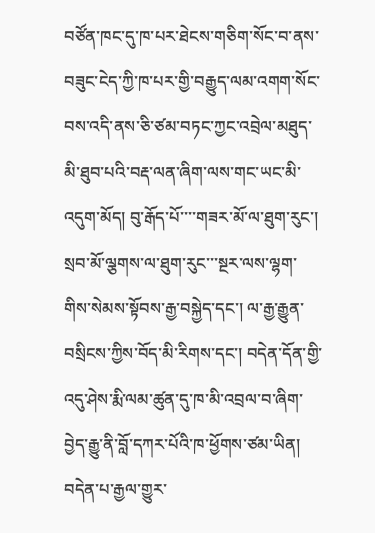བཙོན་ཁང་དུ་ཁ་པར་ཐེངས་གཅིག་སོང་བ་ནས་བཟུང་ངེད་ཀྱི་ཁ་པར་གྱི་བརྒྱུད་ལམ་འགག་སོང་བས་འདི་ནས་ཅི་ཙམ་བཏང་ཀྱང་འབྲེལ་མཐུད་མི་ཐུབ་པའི་བརྡ་ལན་ཞིག་ལས་གང་ཡང་མི་འདུག་མོད། བུ་རྒོད་པོ་་་་གཟར་མོ་ལ་ཐུག་རུང་། སྲབ་མོ་ལྕགས་ལ་ཐུག་རུང་་་སྔར་ལས་ལྷག་གིས་སེམས་སྟོབས་རྒྱ་བསྐྱེད་དང་། ལ་རྒྱ་རྒྱུན་བསྲིངས་ཀྱིས་བོད་མི་རིགས་དང་། བདེན་དོན་གྱི་འདུ་ཤེས་རྨི་ལམ་ཚུན་དུ་ཁ་མི་འབྲལ་བ་ཞིག་བྱེད་རྒྱུ་ནི་བློ་དཀར་པོའི་ཁ་ཕྱོགས་ཙམ་ཡིན། བདེན་པ་རྒྱལ་གྱུར་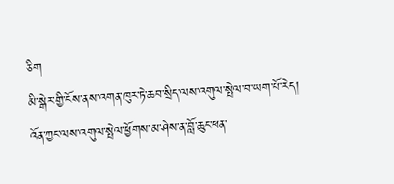ཅིག
མི་སྒེར་གྱི་ངོས་ནས་འགན་ཁུར་ཏེ་ཆབ་སྲིད་ལས་འགུལ་སྤེལ་བ་ཡག་པོ་རེད། འོན་ཀྱང་ལས་འགུལ་སྤེལ་ཕྱོགས་མ་ཤེས་ན་བློ་ཆུང་ཕན་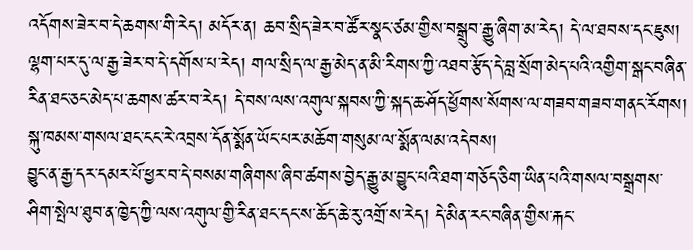འདོགས་ཟེར་བ་དེ་ཆགས་གི་རེད། མདོར་ན། ཆབ་སྲིད་ཟེར་བ་ཚོར་སྣང་ཙམ་གྱིས་བསྒྲུབ་རྒྱུ་ཞིག་མ་རེད། དེ་ལ་ཐབས་དང་ཇུས། ལྷག་པར་དུ་ལ་རྒྱ་ཟེར་བ་དེ་དགོས་པ་རེད། གལ་སྲིད་ལ་རྒྱ་མེད་ན་མི་རིགས་ཀྱི་འཐབ་རྩོད་དེ་བླ་སྲོག་མེད་པའི་འགྱིག་སྒང་བཞིན་རིན་ཐང་ཅང་མེད་པ་ཆགས་ཚར་བ་རེད། དེ་བས་ལས་འགུལ་སྐབས་ཀྱི་སྐད་ཆ་ཤོད་ཕྱོགས་སོགས་ལ་གཟབ་གཟབ་གནང་རོགས། སྐུ་ཁམས་གསལ་ཐང་ངང་རེ་འབྲས་དོན་སྨོན་ཡོང་པར་མཆོག་གསུམ་ལ་སྨོན་ལམ་འདེབས།
བྱུང་ན་རྒྱ་དར་དམར་པོ་ཕྱར་བ་དེ་བསམ་གཞིགས་ཞིབ་ཚགས་བྱེད་རྒྱུ་མ་བྱུང་པའི་ཐག་གཅོད་ཅིག་ཡིན་པའི་གསལ་བསྒྲགས་ཤིག་སྤེལ་ཐུབ་ན་ཁྱེད་ཀྱི་ལས་འགུལ་གྱི་རིན་ཐང་དང་ས་ཆོད་ཆེ་རུ་འགྲོ་ས་རེད། དེ་མིན་རང་བཞིན་གྱིས་རྐང་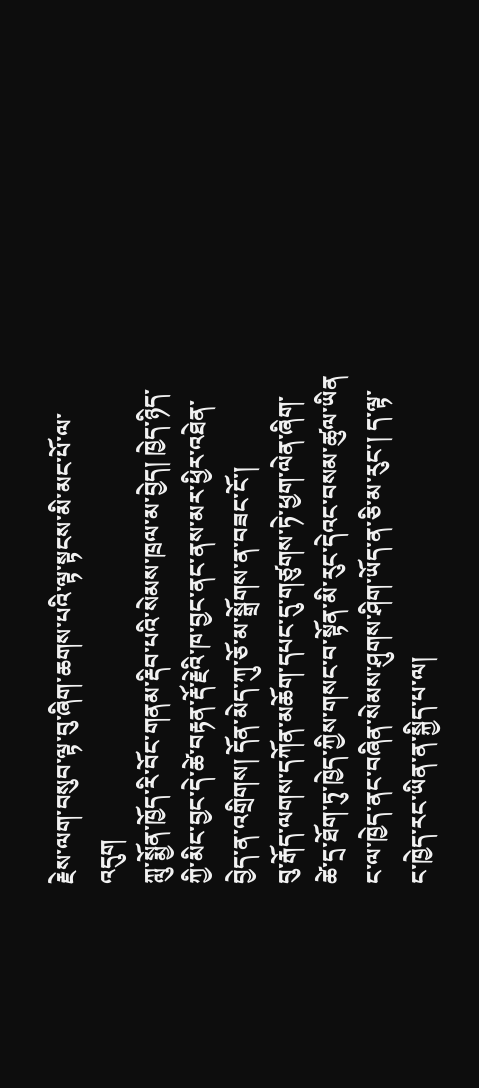རྗེས་ལག་བསུབ་ལྟ་བུ་ཞིག་ཆགས་པའི་ལྟ་སྟངས་མི་མང་པོ་ལ་འདུག
ཀླུ་སྨྱོན་ཁྱོད་རི་བོང་གནམ་རྡིབ་པའི་སེམས་ཁྲལ་མ་བྱེད། ཁྱེད་ཉིད་ཀྱི་མིང་བྱང་དེ་ཚེ་བརྟན་རྡོ་རྗེའི་ཁ་བྱང་ནང་ནས་མར་ཕྱིར་འཐེན་བྱེད་ན་འགྲིགས། དོན་མེད་ཀུ་ཅོ་མ་སྒྲོགས་ན་བཟང་ངོ་།
བུ་རྒོད་ལགས་དཀོན་མཆོག་དཔང་དུ་གཙུགས་ཏེ་ཕྱག་ལེན་ཞིག་ཚེ་དྲ་ཐོག་ཏུ་ཁྱེད་ཀྱིས་གསང་བ་སྟོན་མི་རུང་དེའང་བསམ་ཚུལ་ཡིན
ང་ལ་ཁྱེད་ནང་བཞིན་སེམས་ཤུགས་ཤིག་ཡོད་ན་ཅི་མ་རུང་། ད་ལྟ་ང་ཁྱེད་རང་ཡིན་ན་སྐྱིད་པ་ལ།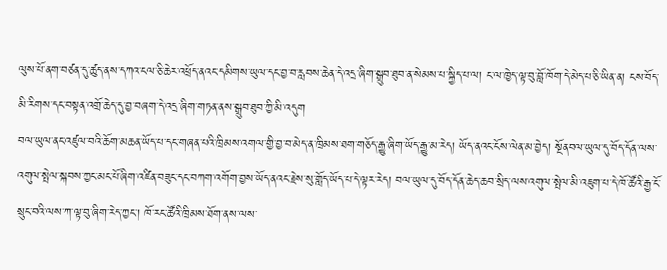ལུས་པོ་ནག་བཙན་དུ་ཚུད་ནས་དཀའ་ངལ་ཅི་ཆེར་འཕྲོད་ནའང་དམིགས་ཡུལ་དང་བྱ་བ་རླབས་ཆེན་དེ་འདྲ་ཞིག་སྒྲུབ་ཐུབ་ན་སེམས་པ་སྐྱིད་པ་ལ། ང་ལ་ཁྱེད་ལྟ་བུ་བློ་ཁོག་དེ་མེད་པ་ཅི་ཡིན་ན། ངས་བོད་མི་རིགས་དང་བསྟན་འགྲོ་ཆེད་དུ་བྱ་བཞག་དེ་འདྲ་ཞིག་གཏན་ནས་སྒྲུབ་ཐུབ་ཀྱི་མི་འདུག
བལ་ཡུལ་ནང་འཛུལ་བའི་ཆོག་མཆན་ཡོད་པ་དང་གཞན་པའི་ཁྲིམས་འགལ་གྱི་བྱ་བ་མེད་ན་ཁྲིམས་ཐག་གཅོད་རྒྱུ་ཞིག་ཡོད་རྒྱུ་མ་རེད། ཡོད་ནའང་ངོས་ལེན་མ་བྱེད། སྔོནབལ་ཡུལ་དུ་བོད་དོན་ལས་འགུལ་སྤེལ་སྐབས་ཀྱང་མང་པོ་ཞིག་འཛིན་བཟུང་དང་བཀག་འགོག་བྱས་ཡོད་ནའང་རྗེས་སུ་གློད་ཡོད་པ་དེ་ལྟར་རེད། བལ་ཡུལ་དུ་བོད་དོན་ཆེད་ཆབ་སྲིད་ལས་འགུལ་སྤེལ་མི་འཇུག་པ་དེ་ཁོ་ཚོའི་རྒྱ་ངོ་སྲུང་བའི་ལས་ཀ་ལྟ་བུ་ཞིག་རེད་ཀྱང་། ཁོ་རང་ཚོའི་ཁྲིམས་ཐོག་ནས་ལས་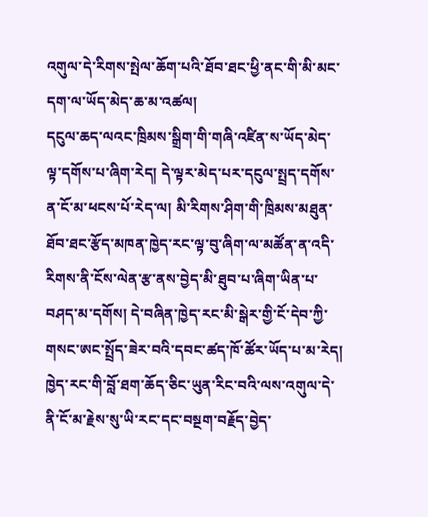འགུལ་དེ་རིགས་སྤེལ་ཆོག་པའི་ཐོབ་ཐང་ཕྱི་ནང་གི་མི་མང་དག་ལ་ཡོད་མེད་ཆ་མ་འཚལ།
དངུལ་ཆད་ལའང་ཁྲིམས་སྒྲིག་གི་གཞི་འཛིན་ས་ཡོད་མེད་ལྟ་དགོས་པ་ཞིག་རེད། དེ་ལྟར་མེད་པར་དངུལ་སྤྲད་དགོས་ན་ངོ་མ་ཕངས་པོ་རེད་ལ། མི་རིགས་ཤིག་གི་ཁྲིམས་མཐུན་ཐོབ་ཐང་རྩོད་མཁན་ཁྱེད་རང་ལྟ་བུ་ཞིག་ལ་མཚོན་ན་འདི་རིགས་ནི་ངོས་ལེན་རྩ་ནས་བྱེད་མི་ཐུབ་པ་ཞིག་ཡིན་པ་བཤད་མ་དགོས། དེ་བཞིན་ཁྱེད་རང་མི་སྒེར་གྱི་ངོ་དེབ་ཀྱི་གསང་ཨང་སྤྲོད་ཟེར་བའི་དབང་ཚད་ཁོ་ཚོར་ཡོད་པ་མ་རེད།
ཁྱེད་རང་གི་བློ་ཐག་ཆོད་ཅིང་ཡུན་རིང་བའི་ལས་འགུལ་དེ་ནི་ངོ་མ་རྗེས་སུ་ཡི་རང་དང་བསྔག་བརྗོད་བྱེད་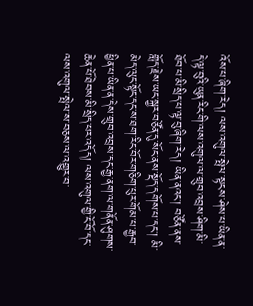འོས་པ་ཞིག་རེད། ལས་འགུལ་སྤེལ་སྟངས་ཤེས་པ་ཡིན་ན་དེ་ལྟ་བུའི་ཡུན་རིང་གི་ལས་འགུལ་ལ་གྲུབ་འབྲས་ཤིག་མི་ཐོབ་པ་མི་སྲིད་པ་ལྟ་བུ་ཞིག་རེད། ཡིན་ནའང་། བཙོན་ནས་གློད་རྗེས་ཡང་སྐྱར་བཙོན་དུ་སོང་ནས་སྡོད་དགོས་པ་དང་། མི་མེད་ལུང་སྟོང་དང་ས་ཐག་རིང་བོར་གཅིག་པུར་གོམ་པ་རྒྱབ་ཕྱིན་པ་ཡིན་ན་དེས་གྲུབ་འབྲས་དང་རྒྱ་ནག་ལ་གནོན་ཤུགས་ཆེན་པོ་ཐེབས་མི་སྲིད་པར་འདོད། ལས་འགུལ་གྱི་ངོ་བོ་དང་ལས་འགུལ་སྤེལ་ས་བཅས་ལ་འགྱུར་བ་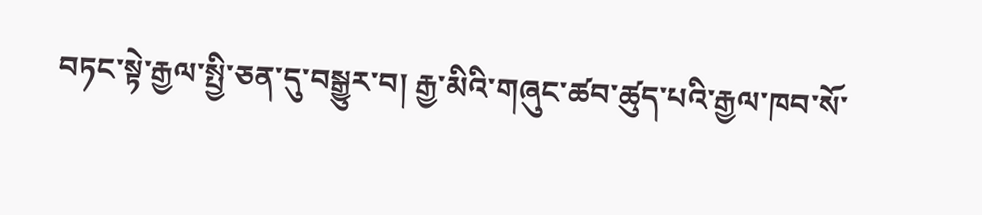བཏང་སྟེ་རྒྱལ་སྤྱི་ཅན་དུ་བསྒྱུར་བ། རྒྱ་མིའི་གཞུང་ཚབ་ཚུད་པའི་རྒྱལ་ཁབ་སོ་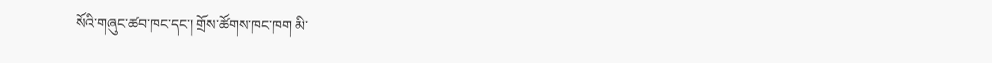སོའི་གཞུང་ཚབ་ཁང་དང་། གྲོས་ཚོགས་ཁང་ཁག མི་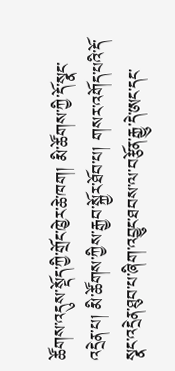ཚོགས་འདུས་སྡོད་ཀྱི་གྲོང་ཁྱེར་ཆེ་ཁག། མི་ཚོགས་ཀྱི་དོ་སྣང་འདྲེན་པ། མི་ཚོགས་ཀྱིས་རྒྱབ་སྐྱོར་ཐོབ་པ། གསར་འགོད་པའི་དོ་སྣང་འདྲེན་ཐུབ་པ་ཞིག་འབྱུང་ཐབས་ལ་བརྩོན་རྒྱུ་དེ་ཨང་དང་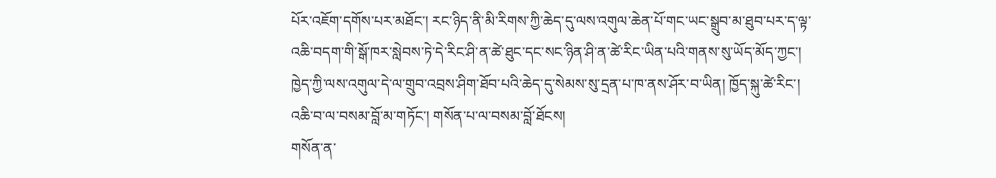པོར་འཇོག་དགོས་པར་མཐོང་། རང་ཉིད་ནི་མི་རིགས་ཀྱི་ཆེད་དུ་ལས་འགུལ་ཆེན་པོ་གང་ཡང་སྒྲུབ་མ་ཐུབ་པར་ད་ལྟ་འཆི་བདག་གི་སྒོ་ཁར་སླེབས་ཏེ་དེ་རིང་ཤི་ན་ཚེ་ཐུང་དང་སང་ཉིན་ཤི་ན་ཚེ་རིང་ཡིན་པའི་གནས་སུ་ཡོད་མོད་ཀྱང་། ཁྱེད་ཀྱི་ལས་འགུལ་དེ་ལ་གྲུབ་འབྲས་ཤིག་ཐོབ་པའི་ཆེད་དུ་སེམས་སུ་དྲན་པ་ཁ་ནས་ཤོར་བ་ཡིན། ཁྱོད་སྐུ་ཚེ་རིང་། འཆི་བ་ལ་བསམ་བློ་མ་གཏོང་། གསོན་པ་ལ་བསམ་བློ་ཐོངས།
གསོན་ན་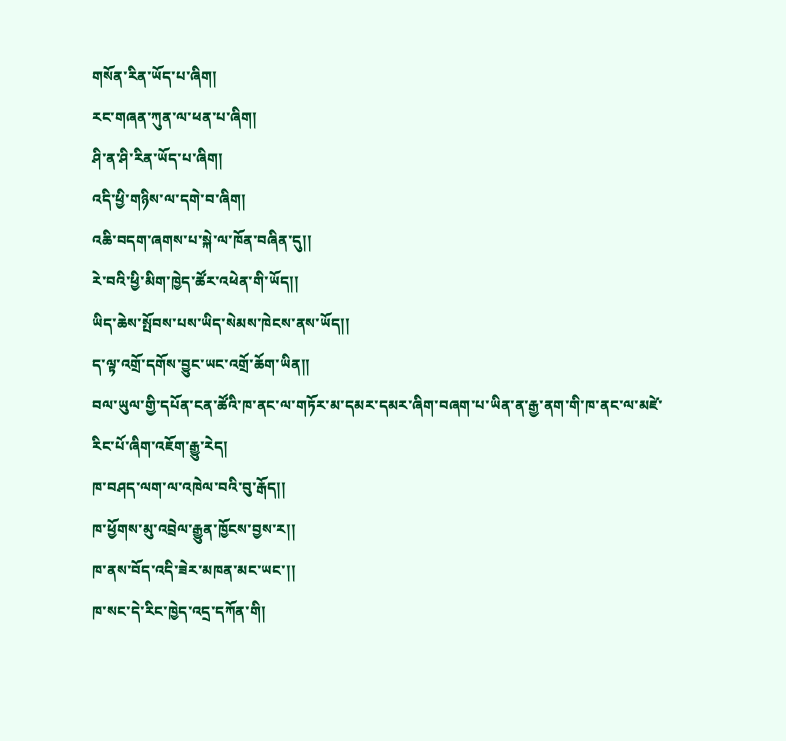གསོན་རིན་ཡོད་པ་ཞིག།
རང་གཞན་ཀུན་ལ་ཕན་པ་ཞིག།
ཤི་ན་ཤི་རིན་ཡོད་པ་ཞིག།
འདི་ཕྱི་གཉིས་ལ་དགེ་བ་ཞིག།
འཆི་བདག་ཞགས་པ་སྐེ་ལ་ཁོན་བཞིན་དུ།།
རེ་བའི་ཕྱི་མིག་ཁྱེད་ཚོར་འཕེན་གི་ཡོད།།
ཡིད་ཆེས་སྤོབས་པས་ཡིད་སེམས་ཁེངས་ནས་ཡོད།།
ད་ལྟ་འགྲོ་དགོས་བྱུང་ཡང་འགྲོ་ཆོག་ཡིན།།
བལ་ཡུལ་གྱི་དཔོན་ངན་ཚོའི་ཁ་ནང་ལ་གཏོར་མ་དམར་དམར་ཞིག་བཞག་པ་ཡིན་ན་རྒྱ་ནག་གི་ཁ་ནང་ལ་མཛེ་རིང་པོ་ཞིག་འཇོག་རྒྱུ་རེད།
ཁ་བཤད་ལག་ལ་འཁེལ་བའི་བུ་རྒོད།།
ཁ་ཕྱོགས་མུ་འབྲེལ་རྒྱུན་ཁྱོངས་བྱས་ར།།
ཁ་ནས་བོད་འདི་ཟེར་མཁན་མང་ཡང་།།
ཁ་སང་དེ་རིང་ཁྱེད་འདྲ་དཀོན་གི།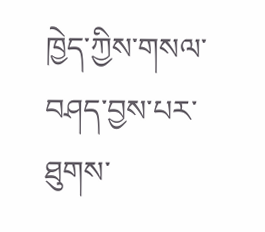ཁྱེད་ཀྱིས་གསལ་བཤད་བྱས་པར་ཐུགས་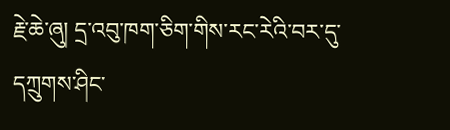རྗེ་ཆེ་ཞུ། དྲ་འབུ་ཁག་ཅིག་གིས་རང་རེའི་བར་དུ་དཀྲུགས་ཤིང་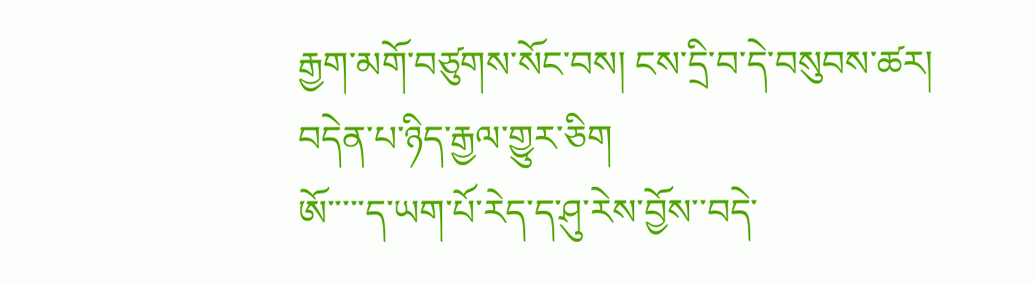རྒྱག་མགོ་བཙུགས་སོང་བས། ངས་དྲི་བ་དེ་བསུབས་ཚར། བདེན་པ་ཉིད་རྒྱལ་གྱུར་ཅིག
ཨོ་་་་་ད་ཡག་པོ་རེད་ད་ཤུ་རེས་བྱོས་་བདེ་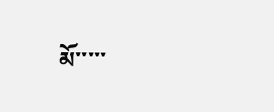མོ་་་་་